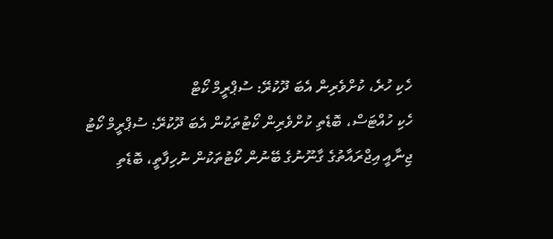ހެކި ހުރެ، ކުށްވެރިން އެބަ ދޫކުރޭ: ސުޕްރީމް ކޯޓް
ހެކި ހުއްޓަސް، ބޮޑެތި ކުށްވެރިން ކޯޓުތަކުން އެބަ ދޫކުރޭ: ސުޕްރީމް ކޯޓު
ޖިނާއީ އިޖްރައާތުގެ ގާނޫނުގެ ބޭނުން ކޯޓުތަކުން ނުހިފާތީ، ބޮޑެތި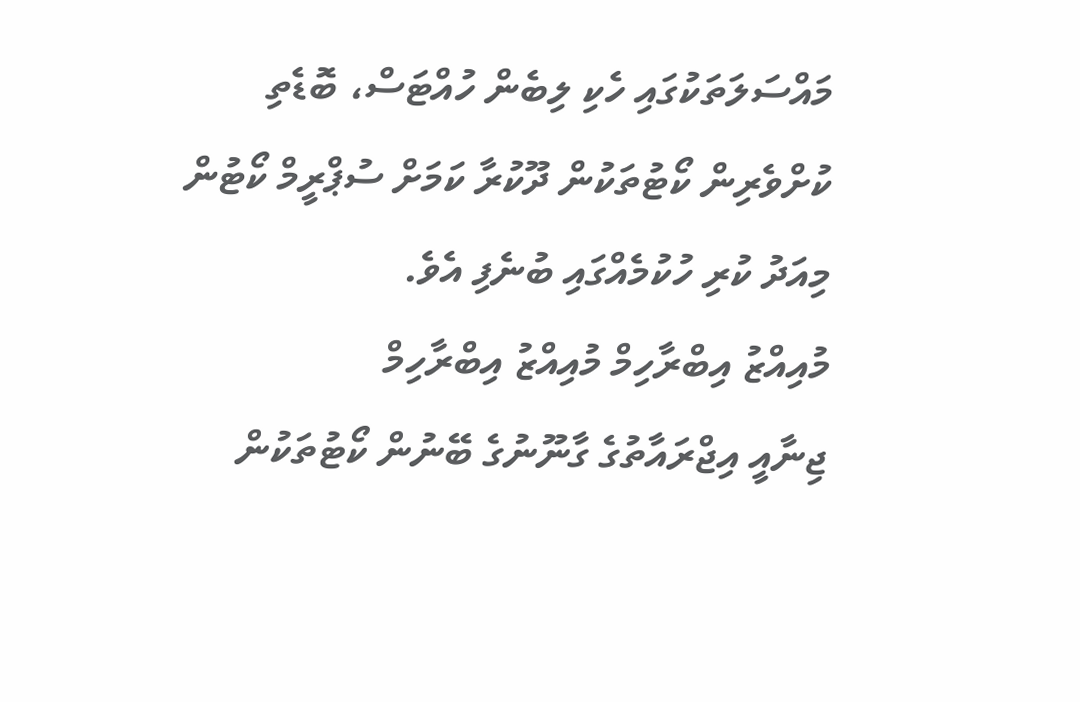މައްސަލަތަކުގައި ހެކި ލިބެން ހުއްޓަސް، ބޮޑެތި ކުށްވެރިން ކޯޓުތަކުން ދޫކުރާ ކަމަށް ސުޕްރީމް ކޯޓުން މިއަދު ކުރި ހުކުމެއްގައި ބުނެފި އެވެ.
މުއިއްޒު އިބްރާހިމް މުއިއްޒު އިބްރާހިމް
ޖިނާއީ އިޖްރައާތުގެ ގާނޫނުގެ ބޭނުން ކޯޓުތަކުން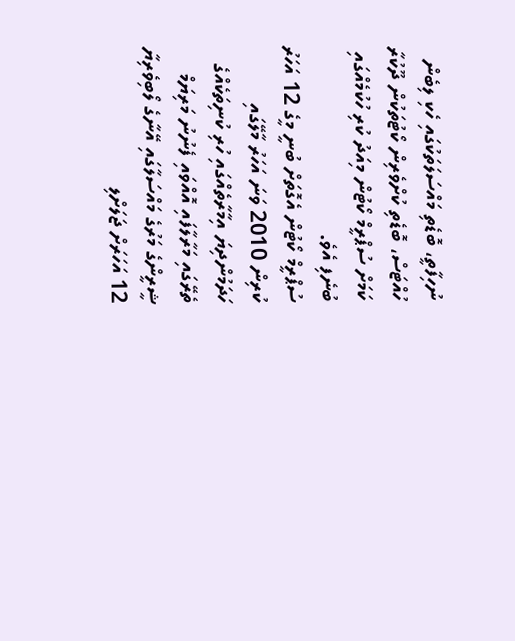ނުހިފާތީ، ބޮޑެތި މައްސަލަތަކުގައި ހެކި ލިބެން ހުއްޓަސް، ބޮޑެތި ކުށްވެރިން ކޯޓުތަކުން ދޫކުރާ ކަމަށް ސުޕްރީމް ކޯޓުން މިއަދު ކުރި ހުކުމެއްގައި ބުނެފި އެވެ.
ސުޕްރީމް ކޯޓުން އެގޮތަށް ބުނީ މީގެ 12 އަހަރު ކުރިން 2010 ވަނަ އަހަރު މާލޭގައި ހަދަމުންދިޔަ އިމާރާތެއްގައި ހުރި ކުނިތަކެއްގެ ތެރޭގައި މަރާލާފައި އޮއްވައި ފެނުނު މަރިޔަމް ޝީރީންގެ މަރުގެ މައްސަލާގައި އޭނާގެ ލޯބިވެރިޔާ 12 އަހަރަށް ޖަލަށްލި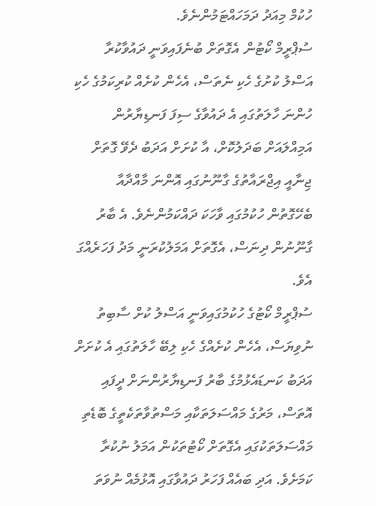ހުކުމް މިއަދު ދަމަހައްޓަމުންނެވެ.
ސުޕްރީމް ކޯޓުން އެގޮތަށް ބުނެފައިވަނީ ދައުވާކުރާ އަސްލު ކުށުގެ ހެކި ނެތަސް، އެހެން ކުށެއް ކުރިކަމުގެ ހެކި ހުންނަ ހާލަތުގައި އެ ދައުވާގެ ސިފަ ފަނޑިޔާރުން އަމިއްލައަށް ބަދަލުކޮށް، އާ ކުށަށް އަދަބު ދެވޭ ގޮތަށް ޖިނާއީ އިޖްރައާތުގެ ގާނޫނުގައި އޮންނަ މާއްދާއާ ބެހޭގޮތުން ހުކުމުގައި ވާހަކަ ދައްކަމުންނެވެ. އެ ބާރު ގާނޫނުން ދިނަސް، އެގޮތަށް އަމަލުކުރަނީ މަދު ފަހަރެއްގަ އެވެ.
ސުޕްރީމް ކޯޓުގެ ހުކުމުގައިވަނީ އަސްލު ކުށް ސާބިތު ނުވިޔަސް، އެހެން ކުށެއްގެ ހެކި ލިބޭ ހާލަތުގައި އެ ކުށަށް އަދަބު ކަނޑައެޅުމުގެ ބާރު ފަނޑިޔާރުންނަށް ދީފައި އޮތަސް، މަރުގެ މައްސަލަތަކާއި މަސްތުވާތަކެތީގެ ބޮޑެތި މައްސަލަތަކުގައި އެގޮތަށް ކޯޓުތަކުން އަމަލު ނުކުރާ ކަމަށެވެ. އަދި ބައެއް ފަހަރު ދައުވާގައި އޮޅުމެއް ނުވަތަ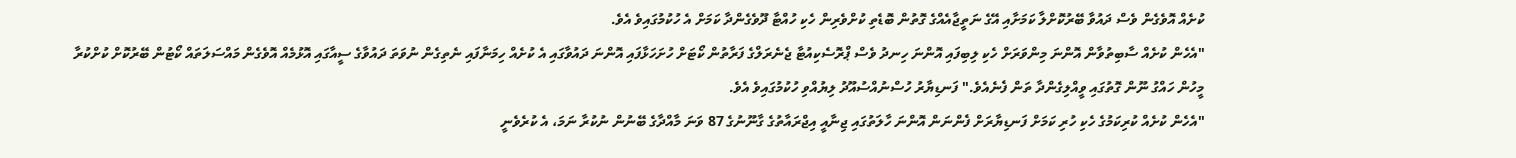ކުށެއް އޮވެގެން ވެސް ދައުވާ ބޭރުކޮށްލާ ކަމަށާއި އޭގެ ނަތީޖާއެއްގެ ގޮތުން ބޮޑެތި ކުށްވެރިން ހެކި ހުއްޓާ ދޫވެގެންދާ ކަމަށް އެ ހުކުމުގައިވެ އެވެ.
"އެހެން ކުށެއް ސާބިތުވާން އޮންނަ މިންވަރަށް ހެކި ލިބިފައި އޮންނަ ހިނދު ވެސް ޕްރޮސެކިއުޓާ ޖެނެރަލްގެ ފަރާތުން ކޯޓަށް ހުށަހަޅާފައި އޮންނަ ދައުވާގައި އެ ކުށެއް ހިމަނާފައި ނެތިގެން ނުވަތަ ދައުވާގެ ސީއާގައި އޮޅުމެއް އޮވެގެން މައްސަލަތައް ކޯޓުން ބޭރުކޮށް ކުށްކުރާ މީހުން ހައްގު ނޫން ގޮތުގައި ވީއްލިގެންދާ ތަން ފެނެއެވެ." ފަނޑިޔާރު ހުސްނުއްސުއޫދު ލިޔުއްވި ހުކުމުގައިވެ އެވެ.
"އެހެން ކުށެއް ކުރިކަމުގެ ހެކި ހުރި ކަމަށް ފަނޑިޔާރަށް ފެންނަން އޮންނަ ހާލަތުގައި ޖިނާއީ އިޖްރައާތުގެ ގާނޫނުގެ 87 ވަނަ މާއްދާގެ ބޭނުން ނުކުރާ ނަމަ، އެ ކުރެވެނީ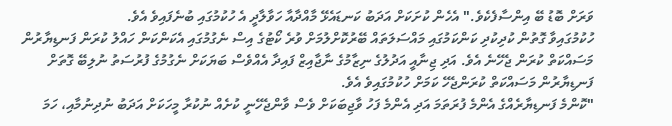ވަރަށް ބޮޑު ބޭ އިންސާފެކެވެ." އެހެން ކުށަކަށް އަދަބު ކަނޑައެޅޭ މާއްދާއާ ހަވާލާދީ އެ ހުކުމުގައި ބުނެފައިވެ އެވެ.
ހުކުމުގައިވާ ގޮތުން ކުދިކުދި ކަންކަމުގައި މައްސަލަތައް ބޭރުކޮށްލުމަށް ވުރެ ކޯޓުގެ އިސް ނެގުމުގައި އެކަންކަން ހައްލު ކުރަން ފަނޑިޔާރުން މަސައްކަތް ކުރަން ޖެހޭނެ އެވެ. އަދި ޖިނާއީ އަދުލުގެ ނިޒާމުގެ ނާޖާއިޒް ފައިދާ އެއްވެސް ބަޔަކަށް ނެގުމުގެ ފުރުސަތު ނުލިބޭ ގޮތަށް ފަނޑިޔާރުން މަސައްކަތް ކުރަންޖެހޭ ކަމަށް ހުކުމުގައިވެ އެވެ.
"ކޮންމެ ފަނޑިޔާރެއްގެ އެންމެ ފުރަތަމަ އަދި އެންމެ ފަހު ވާޖިބަކަށް ވެސް ވާންޖެހޭނީ ކުށެއް ނުކުރާ މީހަކަށް އަދަބު ނުދިނުމާއި، ހަމަ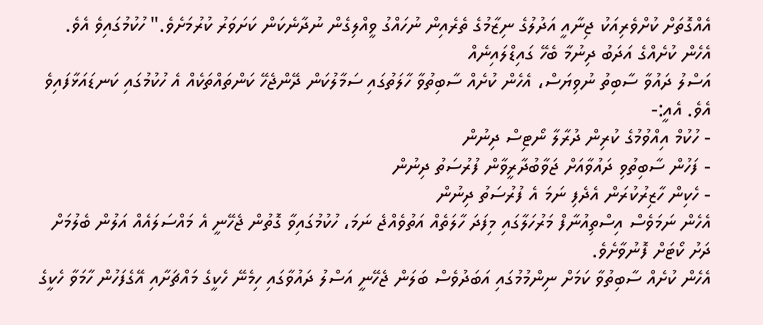އެއްގޮތަށް ކުށްވެރިއަކު ޖިނާއީ އަދުލުގެ ނިޒާމުގެ ތެރެއިން ނުހައްގު ވީއްލިގެން ނުދާނެކަން ކަށަވަރު ކުރުމަށެވެ." ހުކުމުގައިވެ އެވެ.
އެހެން ކުށެއްގެ އަދަބު ދިނުމާ ބެހޭ ގައިޑްލައިނެއް
އަސްލު ދައުވާ ސާބިތު ނުވިޔަސް، އެހެން ކުށެއް ސާބިތުވާ ހާލަތުގައި ސަމާލުކަން ދޭންޖެހޭ ކަންތައްތަކެއް އެ ހުކުމުގައި ކަނޑައަޅާފައިވެ އެވެ. އެއީ:-
- ހުކުމް އިއްވުމުގެ ކުރިން ދުރާލާ ނޯޓިސް ދިނުން
- ފަހުން ސާބިތުވި ދައުވާއަށް ޖަވާބުދާރީވާން ފުރުސަތު ދިނުން
- ހެކިން ހާޒިރުކުރަން އެދެފި ނަމަ އެ ފުރުސަތު ދިނުން
އެހެން ނަމަވެސް އިސްތިއުނާފް މަރުހަލާގައި މިފަދަ ހާލަތެއް އަތުވެއްޖެ ނަމަ، ހުކުމުގައިވާ ގޮތުން ޖެހޭނީ އެ މައްސަލައެއް އަލުން ބެލުމަށް ދަށު ކޯޓަށް ފޮނުވާށެވެ.
އެހެން ކުށެއް ސާބިތުވާ ކަމަށް ނިންމުމުގައި އަބަދުވެސް ބަލަން ޖެހޭނީ އަސްލު ދައުވާގައި ހިމެނޭ ހެކީގެ މައްޗަށާއި އޭގެފަހުން ހާމަވާ ހެކީގެ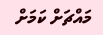މައްޗަށް ކަމަށް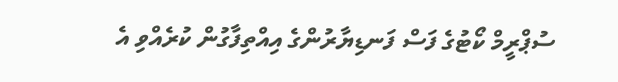ސުޕްރީމް ކޯޓުގެ ފަސް ފަނޑިޔާރުންގެ އިއްތިފާގުން ކުރެއްވި އެ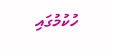ހުކުމުގައި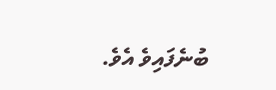ބުނެފައިވެ އެވެ.